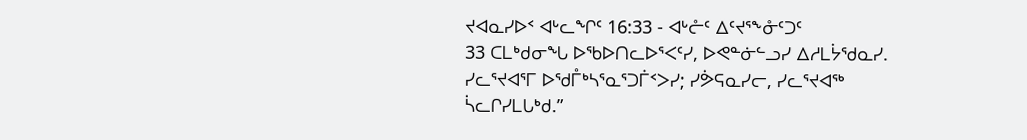ᔪᐊᓇᓯᐅᑉ ᐊᒡᓚᖏᑦ 16:33 - ᐊᒡᓔᑦ ᐃᑦᔪᕐᖕᓁᑦᑐᑦ
33 ᑕᒪᒃᑯᓂᖓ ᐅᖃᐅᑎᓚᐅᕐᐸᑦᓯ, ᐅᕙᓐᓃᓪᓗᓯ ᐃᓱᒪᔮᖁᓇᓯ. ᓯᓚᕐᔪᐊᕐᒥ ᐅᖁᒤᒃᓴᕐᓇᕐᑐᒦᑉᐳᓯ; ᓯᕘᕋᓇᓯᓕ, ᓯᓚᕐᔪᐊᖅ ᓵᓚᒋᓯᒪᒐᒃᑯ.”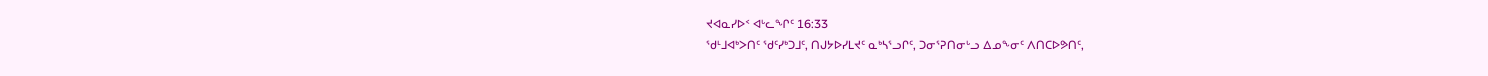ᔪᐊᓇᓯᐅᑉ ᐊᒡᓚᖏᑦ 16:33
ᖁᒻᒧᐊᒃᐳᑎᑦ ᖁᑦᓯᒃᑐᒧᑦ, ᑎᒍᔭᐅᓯᒪᔪᑦ ᓇᒃᓴᕐᓗᒋᑦ, ᑐᓂᕐᕈᑎᓂᒡᓗ ᐃᓄᖕᓂᑦ ᐱᑎᑕᐅᕗᑎᑦ,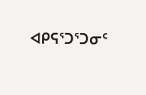ᐊᑭᕋᕐᑐᕐᑐᓂᑦ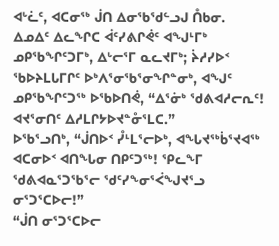ᐊᒡᓛᑦ, ᐊᑕᓂᖅ ᒎᑎ ᐃᓂᖃᖁᓪᓗᒍ ᑍᑲᓂ.
ᐃᓄᐃᑦ ᐃᓚᖏᑕ ᐋᑦᓯᕕᒋᕚᑦ ᐊᖑᒻᒥᒃ ᓄᑭᖃᖏᑦᑐᒥᒃ, ᐃᒡᓕᕐᒥ ᓇᓚᔪᒥᒃ; ᔩᓱᓯᐅᑉ ᖃᐅᔨᒪᒐᒥᒋᑦ ᐅᒃᐱᕐᓂᖃᕐᓂᖏᓐᓂᒃ, ᐊᖑᑦ ᓄᑭᖃᖏᑦᑐᖅ ᐅᖃᐅᑎᕚ, “ᐃᕐᓃᒃ ᖁᕕᐊᓱᓕᕆᑦ! ᐊᔪᕐᓂᑎᑦ ᐃᓱᒪᒋᔭᐅᔪᓐᓁᕐᒪᑕ.”
ᐅᖃᕐᓗᑎᒃ, “ᒎᑎᐅᑉ ᓮᒻᒪᕐᓕᐅᒃ, ᐊᖓᔪᖅᑳᕐᔪᐊᖅ ᐊᑕᓂᐅᑉ ᐊᑎᖓᓂ ᑎᑭᑦᑐᖅ! ᕿᓚᖕᒥ ᖁᕕᐊᓇᕐᑐᖃᕐᓕ ᖁᑦᓯᖕᓂᕐᐹᖑᔪᕐᓗ ᓂᕐᑐᕐᑕᐅᓕ!”
“ᒎᑎ ᓂᕐᑐᕐᑕᐅᓕ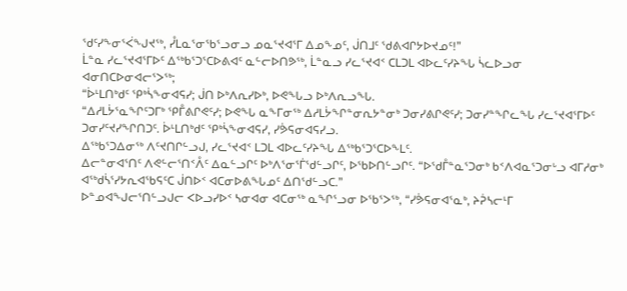ᖁᑦᓯᖕᓂᕐᐹᖑᔪᖅ, ᓮᒪᓇᕐᓂᖃᕐᓗᓂᓗ ᓄᓇᕐᔪᐊᕐᒥ ᐃᓄᖕᓄᑦ, ᒎᑎᒧᑦ ᖁᕕᐊᒋᔭᐅᔪᓄᑦ!”
ᒫᓐᓇ ᓯᓚᕐᔪᐊᕐᒥᐅᑦ ᐃᖅᑲᕐᑐᕐᑕᐅᕕᐊᑦ ᓇᓪᓕᐅᑎᕗᖅ, ᒫᓐᓇᓗ ᓯᓚᕐᔪᐊᑉ ᑕᒪᑐᒪ ᐊᐅᓚᑦᓯᔨᖓ ᓵᓚᐅᓗᓂ ᐊᓂᑎᑕᐅᓂᐊᓕᕐᐳᖅ;
“ᐆᒻᒪᑎᒃᑯᑦ ᕿᒃᓵᖕᓂᐊᕋᓯ; ᒎᑎ ᐅᒃᐱᕆᓯᐅᒃ, ᐅᕙᖓᓗ ᐅᒃᐱᕆᓗᖓ.
“ᐃᓱᒪᔮᕐᓇᖏᑦᑐᒥᒃ ᕿᒤᕕᒋᕙᑦᓯ; ᐅᕙᖓ ᓇᖕᒥᓂᖅ ᐃᓱᒪᔮᖏᓐᓂᕆᔭᓐᓂᒃ ᑐᓂᓯᕕᒋᕙᑦᓯ; ᑐᓂᓯᓐᖏᓚᖓ ᓯᓚᕐᔪᐊᕐᒥᐅᑦ ᑐᓂᓯᑦᔪᓯᖏᑎᑐᑦ. ᐆᒻᒪᑎᒃᑯᑦ ᕿᒃᓵᖕᓂᐊᕋᓯ, ᓯᕘᕋᓂᐊᕋᓯᓗ.
ᐃᖅᑲᕐᑐᐃᓂᖅ ᐱᑦᔪᑎᒋᓪᓗᒍ, ᓯᓚᕐᔪᐊᑉ ᒪᑐᒪ ᐊᐅᓚᑦᓯᔨᖓ ᐃᖅᑲᕐᑐᕐᑕᐅᖕᒪᑦ.
ᐃᓕᓐᓂᐊᕐᑎᑦ ᐱᕙᓪᓕᕐᑎᑉᐰᑦ ᐃᓇᓪᓗᒋᑦ ᐅᒃᐱᕐᓂᕐᒦᖁᓪᓗᒋᑦ, ᐅᖃᐅᑎᓪᓗᒋᑦ. “ᐅᖁᒤᓐᓇᕐᑐᓂᒃ ᑲᑉᐱᐊᓇᕐᑐᓂᒡᓗ ᐊᒥᓱᓂᒃ ᐊᖅᑯᓵᕐᓯᔭᕆᐊᖃᕋᑦᑕ ᒎᑎᐅᑉ ᐊᑕᓂᐅᕕᖓᓄᑦ ᐃᑎᖁᓪᓗᑕ.”
ᐅᓐᓄᐊᖑᓕᕐᑎᓪᓗᒍᓕ ᐸᐅᓗᓯᐅᑉ ᓴᓂᐊᓂ ᐊᑕᓂᖅ ᓇᖏᕐᓗᓂ ᐅᖃᕐᐳᖅ, “ᓯᕘᕋᓂᐊᕐᓇᒃ, ᔨᕉᓴᓕᒻᒥ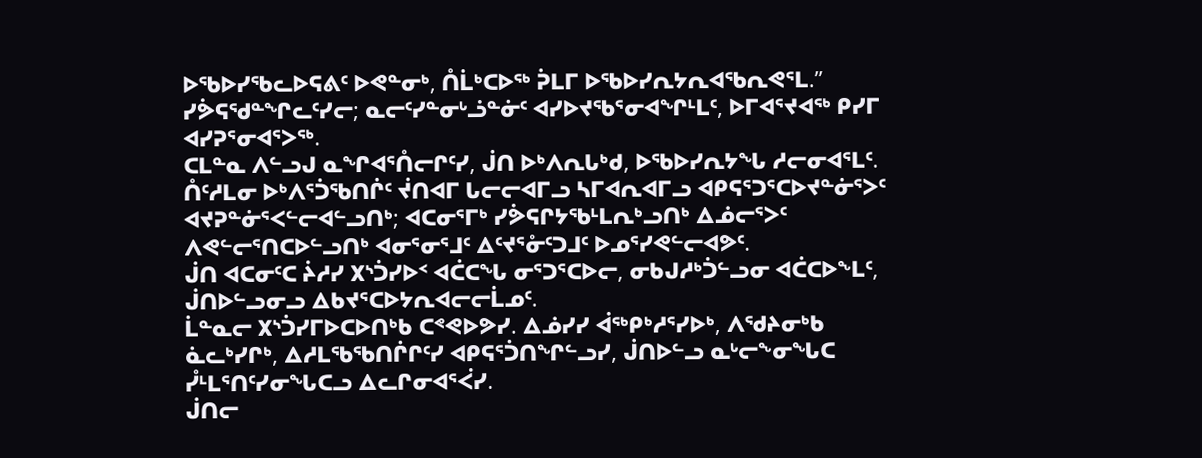ᐅᖃᐅᓯᖃᓚᐅᕋᕕᑦ ᐅᕙᓐᓂᒃ, ᑍᒫᒃᑕᐅᖅ ᕉᒪᒥ ᐅᖃᐅᓯᕆᔭᕆᐊᖃᕆᕙᕐᒪ.”
ᓯᕘᕋᖁᓐᖏᓚᑦᓯᓕ; ᓇᓕᑦᓯᓐᓂᒡᓘᓐᓃᑦ ᐊᓯᐅᔪᖃᕐᓂᐊᖏᒻᒪᑦ, ᐅᒥᐊᕐᔪᐊᖅ ᑭᓯᒥ ᐊᓯᕈᕐᓂᐊᕐᐳᖅ.
ᑕᒪᓐᓇ ᐱᓪᓗᒍ ᓇᖏᐊᕐᑍᓕᒋᑦᓯ, ᒎᑎ ᐅᒃᐱᕆᒐᒃᑯ, ᐅᖃᐅᓯᕆᔭᖓ ᓱᓕᓂᐊᕐᒪᑦ.
ᑍᑦᓱᒪᓂ ᐅᒃᐱᕐᑑᖃᑎᒌᑦ ᔫᑎᐊᒥ ᒐᓕᓕᐊᒥᓗ ᓴᒥᐊᕆᐊᒥᓗ ᐊᑭᕋᕐᑐᕐᑕᐅᔪᓐᓃᕐᐳᑦ ᐊᔪᕈᓐᓃᕐᐸᓪᓕᐊᓪᓗᑎᒃ; ᐊᑕᓂᕐᒥᒃ ᓯᕘᕋᒋᔭᖃᒻᒪᕆᒃᓗᑎᒃ ᐃᓅᓕᕐᐳᑦ ᐱᕙᓪᓕᕐᑎᑕᐅᓪᓗᑎᒃ ᐊᓂᕐᓂᕐᒧᑦ ᐃᑦᔪᕐᓁᑦᑐᒧᑦ ᐅᓄᕐᓯᕙᓪᓕᐊᕗᑦ.
ᒎᑎ ᐊᑕᓂᑦᑕ ᔩᓱᓯ ᙭ᔅᑑᓯᐅᑉ ᐊᑖᑕᖓ ᓂᕐᑐᕐᑕᐅᓕ, ᓂᑲᒍᓱᒃᑑᓪᓗᓂ ᐊᑖᑕᐅᖕᒪᑦ, ᒎᑎᐅᓪᓗᓂᓗ ᐃᑲᔪᕐᑕᐅᔭᕆᐊᓕᓕᒫᓄᑦ.
ᒫᓐᓇᓕ ᙭ᔅᑑᓯᒥᐅᑕᐅᑎᒃᑲ ᑕᕝᕙᐅᕗᓯ. ᐃᓅᓯᓯ ᐋᖅᑭᒃᓱᕐᓯᐅᒃ, ᐱᖁᔨᓂᒃᑲ ᓈᓚᒃᓯᒋᒃ, ᐃᓱᒪᖃᖃᑎᒌᒋᑦᓯ ᐊᑭᕋᕐᑑᑎᖏᓪᓗᓯ, ᒎᑎᐅᓪᓗ ᓇᒡᓕᖕᓂᖓᑕ ᓮᒻᒪᕐᑎᑦᓯᓂᖓᑕᓗ ᐃᓚᒋᓂᐊᕐᐹᓯ.
ᒎᑎᓕ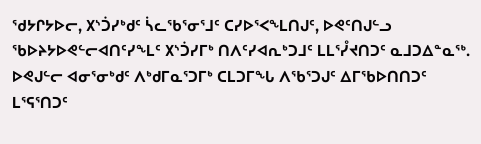ᖁᔭᒋᔭᐅᓕ, ᙭ᔅᑑᓯᒃᑯᑦ ᓵᓚᖃᕐᓂᕐᒧᑦ ᑕᓯᐅᕐᐸᖕᒪᑎᒍᑦ, ᐅᕙᑦᑎᒍᓪᓗ ᖃᐅᔨᔭᐅᕙᓪᓕᐊᑎᑦᓯᖕᒪᑦ ᙭ᔅᑑᓯᒥᒃ ᑎᐱᑦᓯᐊᕆᒃᑐᒧᑦ ᒪᒪᕐᓮᔪᑎᑐᑦ ᓇᒧᑐᐃᓐᓇᖅ.
ᐅᕙᒍᓪᓕ ᐊᓂᕐᓂᒃᑯᑦ ᐱᒃᑯᒥᓇᕐᑐᒥᒃ ᑕᒪᑐᒥᖓ ᐱᖃᕐᑐᒍᑦ ᐃᒥᖃᐅᑎᑎᑐᑦ ᒪᕐᕋᕐᑎᑐᑦ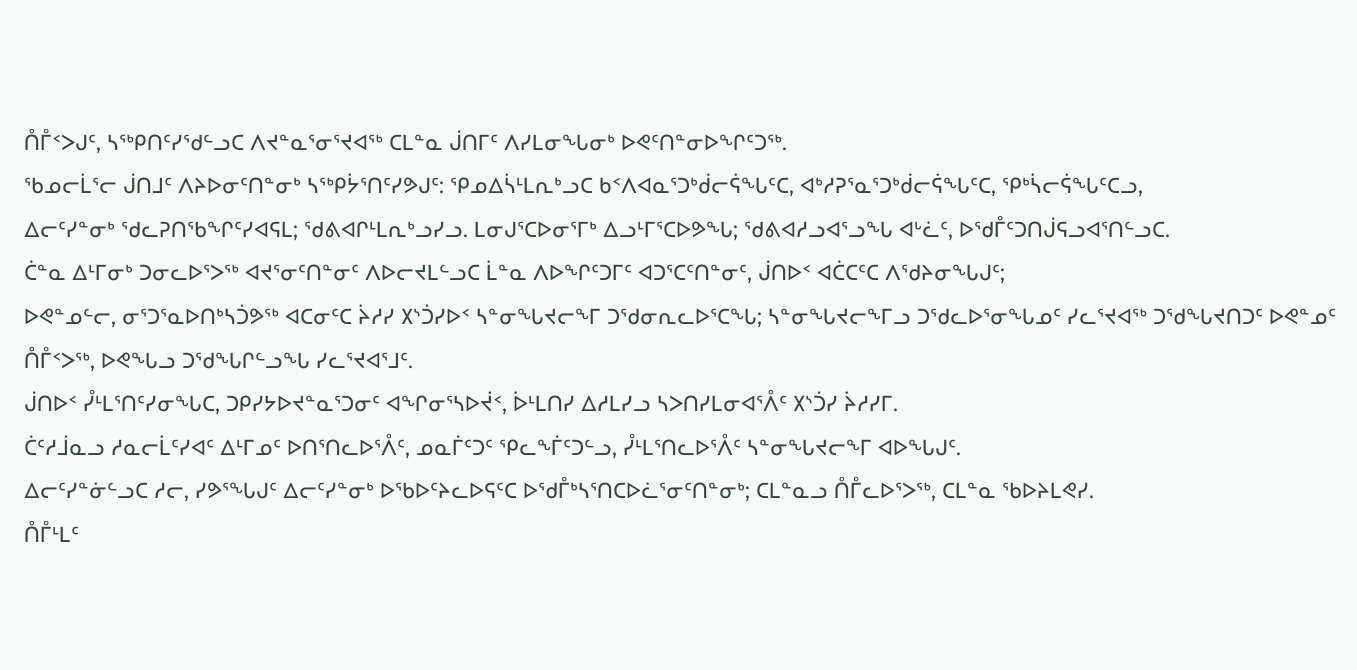ᑍᒤᑉᐳᒍᑦ, ᓴᖅᑭᑎᑦᓯᖁᓪᓗᑕ ᐱᔪᓐᓇᕐᓂᕐᔪᐊᖅ ᑕᒪᓐᓇ ᒎᑎᒥᑦ ᐱᓯᒪᓂᖓᓂᒃ ᐅᕙᑦᑎᓐᓂᐅᖏᑦᑐᖅ.
ᖃᓄᓕᒫᕐᓕ ᒎᑎᒧᑦ ᐱᔨᐅᓂᑦᑎᓐᓂᒃ ᓴᖅᑭᔮᕐᑎᑦᓯᕗᒍᑦ: ᕿᓄᐃᓵᒻᒪᕆᒃᓗᑕ ᑲᑉᐱᐊᓇᕐᑐᒃᑰᓕᕌᖓᑦᑕ, ᐊᒃᓱᕈᕐᓇᕐᑐᒃᑰᓕᕌᖓᑦᑕ, ᕿᒃᓵᓕᕌᖓᑦᑕᓗ,
ᐃᓕᑦᓯᓐᓂᒃ ᖁᓚᕈᑎᖃᖏᑦᓯᐊᕋᒪ; ᖁᕕᐊᒋᒻᒪᕆᒃᓗᓯᓗ. ᒪᓂᒍᕐᑕᐅᓂᕐᒥᒃ ᐃᓗᒻᒥᕐᑕᐅᕗᖓ; ᖁᕕᐊᓱᓗᐊᕐᓗᖓ ᐊᒡᓛᑦ, ᐅᖁᒤᑦᑐᑎᒎᕋᓗᐊᕐᑎᓪᓗᑕ.
ᑖᓐᓇ ᐃᒻᒥᓂᒃ ᑐᓂᓚᐅᕐᐳᖅ ᐊᔪᕐᓂᑦᑎᓐᓂᑦ ᐱᐅᓕᔪᒪᓪᓗᑕ ᒫᓐᓇ ᐱᐅᖏᑦᑐᒥᑦ ᐊᑐᕐᑕᑦᑎᓐᓂᑦ, ᒎᑎᐅᑉ ᐊᑖᑕᑦᑕ ᐱᖁᔨᓂᖓᒍᑦ;
ᐅᕙᓐᓄᓪᓕ, ᓂᕐᑐᕐᓇᐅᑎᒃᓴᑑᕗᖅ ᐊᑕᓂᑦᑕ ᔩᓱᓯ ᙭ᔅᑑᓯᐅᑉ ᓴᓐᓂᖓᔪᓕᖕᒥ ᑐᖁᓂᕆᓚᐅᕐᑕᖓ; ᓴᓐᓂᖓᔪᓕᖕᒥᓗ ᑐᖁᓚᐅᕐᓂᖓᓄᑦ ᓯᓚᕐᔪᐊᖅ ᑐᖁᖓᔪᑎᑐᑦ ᐅᕙᓐᓄᑦ ᑍᒤᑉᐳᖅ, ᐅᕙᖓᓗ ᑐᖁᖓᒋᓪᓗᖓ ᓯᓚᕐᔪᐊᕐᒧᑦ.
ᒎᑎᐅᑉ ᓮᒻᒪᕐᑎᑦᓯᓂᖓᑕ, ᑐᑭᓯᔭᐅᔪᓐᓇᕐᑐᓂᑦ ᐊᖏᓂᕐᓴᐅᔫᑉ, ᐆᒻᒪᑎᓯ ᐃᓱᒪᓯᓗ ᓴᐳᑎᓯᒪᓂᐊᕐᐰᑦ ᙭ᔅᑑᓯ ᔩᓱᓯᒥ.
ᑖᑦᓱᒨᓇᓗ ᓱᓇᓕᒫᑦᓯᐊᑦ ᐃᒻᒥᓄᑦ ᐅᑎᕐᑎᓚᐅᕐᐰᑦ, ᓄᓇᒦᑦᑐᑦ ᕿᓚᖕᒦᑦᑐᓪᓗ, ᓮᒻᒪᕐᑎᓚᐅᕐᐰᑦ ᓴᓐᓂᖓᔪᓕᖕᒥ ᐊᐅᖓᒍᑦ.
ᐃᓕᑦᓯᓐᓃᓪᓗᑕ ᓱᓕ, ᓯᕗᕐᖓᒍᑦ ᐃᓕᑦᓯᓐᓂᒃ ᐅᖃᐅᑦᔨᓚᐅᕋᑦᑕ ᐅᖁᒤᒃᓴᕐᑎᑕᐅᓛᕐᓂᑦᑎᓐᓂᒃ; ᑕᒪᓐᓇᓗ ᑍᒤᓚᐅᕐᐳᖅ, ᑕᒪᓐᓇ ᖃᐅᔨᒪᕙᓯ.
ᑍᒤᒻᒪᑦ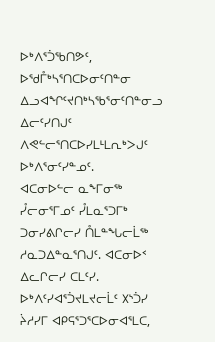ᐅᒃᐱᕐᑑᖃᑎᕗᑦ, ᐅᖁᒤᒃᓴᕐᑎᑕᐅᓂᑦᑎᓐᓂ ᐃᓗᐊᖏᑦᔪᑎᒃᓴᖃᕐᓂᑦᑎᓐᓂᓗ ᐃᓕᑦᓯᑎᒍᑦ ᐱᕙᓪᓕᕐᑎᑕᐅᓯᒪᒻᒪᕆᒃᐳᒍᑦ ᐅᒃᐱᕐᓂᑦᓯᓐᓄᑦ.
ᐊᑕᓂᐅᓪᓕ ᓇᖕᒥᓂᖅ ᓮᓕᓂᕐᒥᓄᑦ ᓮᒪᓇᕐᑐᒥᒃ ᑐᓂᓯᕕᒋᓕᓯ ᑍᒪᓐᖓᓕᒫᖅ ᓱᓇᑐᐃᓐᓇᕐᑎᒍᑦ. ᐊᑕᓂᐅᑉ ᐃᓚᒋᓕᓯ ᑕᒪᑦᓯ.
ᐅᒃᐱᑦᓯᐊᕐᑑᔪᒪᔪᓕᒫᑦ ᙭ᔅᑑᓯ ᔩᓱᓯᒥ ᐊᑭᕋᕐᑐᕐᑕᐅᓂᐊᕐᒪᑕ,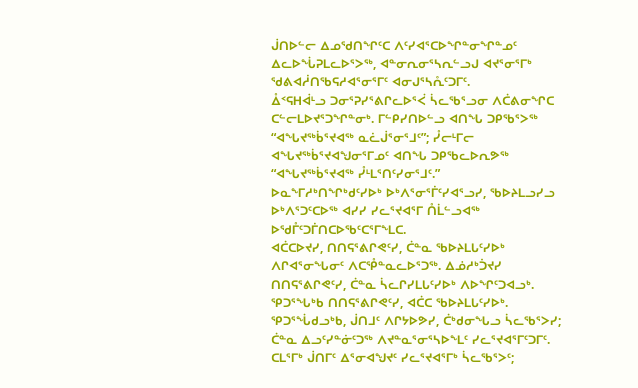ᒎᑎᐅᓪᓕ ᐃᓄᖁᑎᖏᑦᑕ ᐱᑦᓯᐊᕐᑕᐅᖏᓐᓂᖏᓐᓄᑦ ᐃᓚᐅᖔᕈᒪᓚᐅᕐᐳᖅ, ᐊᓐᓂᕆᓂᕐᓴᕆᓪᓗᒍ ᐊᔪᕐᓂᕐᒥᒃ ᖁᕕᐊᓲᑎᖃᕋᓱᐊᕐᓂᕐᒥᑦ ᐊᓂᒍᕐᓴᕅᑦᑐᒥᑦ.
ᐂᑉᕋᕼᐋᒻᓗ ᑐᓂᕐᕈᓯᕐᕕᒋᓚᐅᕐᐹ ᓵᓚᖃᕐᓗᓂ ᐱᑖᕕᓂᖏᑕ ᑕᓪᓕᒪᐅᔪᕐᑐᖏᓐᓂᒃ. ᒥᓪᑭᓯᑎᐅᓪᓗ ᐊᑎᖓ ᑐᑭᖃᕐᐳᖅ “ᐊᖓᔪᖅᑳᕐᔪᐊᖅ ᓇᓛᒎᕐᓂᕐᒧᑦ”; ᓮᓕᒻᒥᓕ ᐊᖓᔪᖅᑳᕐᔪᐊᖑᓂᕐᒥᓄᑦ ᐊᑎᖓ ᑐᑭᖃᓚᐅᕆᕗᖅ “ᐊᖓᔪᖅᑳᕐᔪᐊᖅ ᓮᒻᒪᕐᑎᑦᓯᓂᕐᒧᑦ.”
ᐅᓇᖕᒥᓱᒃᑎᖏᒃᑯᑦᓯᐅᒃ ᐅᒃᐱᕐᓂᕐᒦᑦᓯᐊᕐᓗᓯ, ᖃᐅᔨᒪᓗᓯᓗ ᐅᒃᐱᕐᑐᑦᑕᐅᖅ ᐊᓯᓯ ᓯᓚᕐᔪᐊᕐᒥ ᑍᒫᓪᓗᐊᖅ ᐅᖁᒤᑦᑐᒦᑎᑕᐅᖃᑦᑕᕐᒥᖕᒪᑕ.
ᐊᑖᑕᐅᔪᓯ, ᑎᑎᕋᕐᕕᒋᕙᑦᓯ, ᑖᓐᓇ ᖃᐅᔨᒪᒐᑦᓯᐅᒃ ᐱᒋᐊᕐᓂᖓᓂᑦ ᐱᑕᕾᓐᓇᓚᐅᕐᑐᖅ. ᐃᓅᓱᒃᑑᔪᓯ ᑎᑎᕋᕐᕕᒋᕙᑦᓯ, ᑖᓐᓇ ᓵᓚᒋᓯᒪᒐᑦᓯᐅᒃ ᐱᐅᖏᑦᑐᐊᓗᒃ. ᕿᑐᕐᖓᒃᑲ ᑎᑎᕋᕐᕕᒋᕙᑦᓯ, ᐊᑖᑕ ᖃᐅᔨᒪᒐᑦᓯᐅᒃ.
ᕿᑐᕐᖔᑯᓗᒃᑲ, ᒎᑎᒧᑦ ᐱᒋᔭᐅᕗᓯ, ᑖᒃᑯᓂᖓᓗ ᓵᓚᖃᕐᐳᓯ; ᑖᓐᓇ ᐃᓗᑦᓯᓐᓃᑦᑐᖅ ᐱᔪᓐᓇᕐᓂᕐᓴᐅᖕᒪᑦ ᓯᓚᕐᔪᐊᕐᒥᑦᑐᒥᑦ.
ᑕᒪᕐᒥᒃ ᒎᑎᒥᑦ ᐃᕐᓂᐊᖑᔪᑦ ᓯᓚᕐᔪᐊᕐᒥᒃ ᓵᓚᖃᕐᐳᑦ;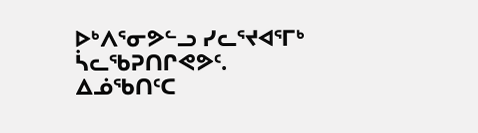ᐅᒃᐱᕐᓂᕗᓪᓗ ᓯᓚᕐᔪᐊᕐᒥᒃ ᓵᓚᖃᕈᑎᒋᕙᕗᑦ.
ᐃᓅᖃᑎᑦᑕ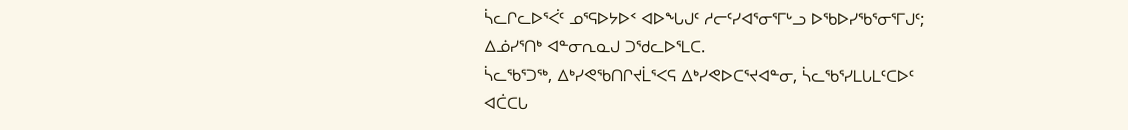ᓵᓚᒋᓚᐅᕐᐹᑦ ᓄᕐᕋᐅᔭᐅᑉ ᐊᐅᖓᒍᑦ ᓱᓕᑦᓯᐊᕐᓂᕐᒥᒡᓗ ᐅᖃᐅᓯᖃᕐᓂᕐᒥᒍᑦ; ᐃᓅᓯᕐᑎᒃ ᐊᓐᓂᕆᓇᒍ ᑐᖁᓚᐅᕐᒪᑕ.
ᓵᓚᖃᕐᑐᖅ, ᐃᒃᓯᕙᖃᑎᒋᔪᒫᕐᐸᕋ ᐃᒃᓯᕙᐅᑕᕐᔪᐊᓐᓂ, ᓵᓚᖃᕐᓯᒪᒐᒪᑦᑕᐅᑦ ᐊᑖᑕᒐ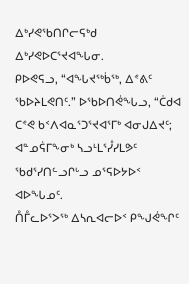ᐃᒃᓯᕙᖃᑎᒋᓕᕋᒃᑯ ᐃᒃᓯᕙᐅᑕᕐᔪᐊᖓᓂ.
ᑭᐅᕙᕋᓗ, “ᐊᖓᔪᖅᑳᖅ, ᐃᕝᕕᑦ ᖃᐅᔨᒪᕙᑎᑦ.” ᐅᖃᐅᑎᕚᖓᓗ, “ᑖᑯᐊ ᑕᕝᕙ ᑲᑉᐱᐊᓇᕐᑐᕐᔪᐊᕐᒥᒃ ᐊᓂᒍᐃᔪᑦ; ᐊᓐᓄᕌᒥᖕᓂᒃ ᓴᓗᒻᒪᕐᓮᓯᒪᕗᑦ ᖃᑯᕐᓯᑎᓪᓗᒋᒡᓗ ᓄᕐᕋᐅᔭᐅᑉ ᐊᐅᖓᓄᑦ.
ᑍᒤᓚᐅᕐᐳᖅ ᐃᓴᕆᐊᓕᐅᑉ ᑭᖑᕚᖏᑦ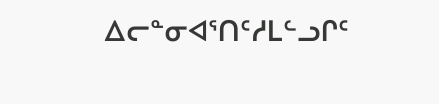ᐃᓕᓐᓂᐊᕐᑎᑦᓱᒪᓪᓗᒋᑦ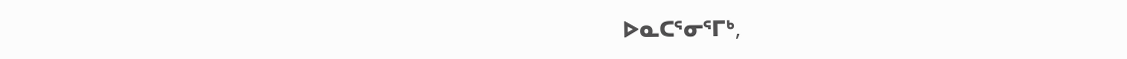ᐅᓇᑕᕐᓂᕐᒥᒃ,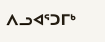ᐱᓗᐊᕐᑐᒥᒃ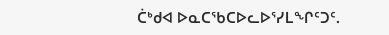ᑖᒃᑯᐊ ᐅᓇᑕᖃᑕᐅᓚᐅᕐᓯᒪᖏᑦᑐᑦ.